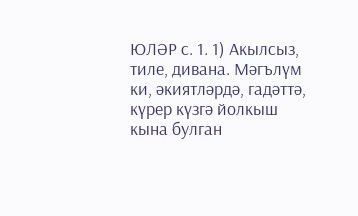ЮЛӘР с. 1. 1) Акылсыз, тиле, дивана. Мәгълүм ки, әкиятләрдә, гадәттә, күрер күзгә йолкыш кына булган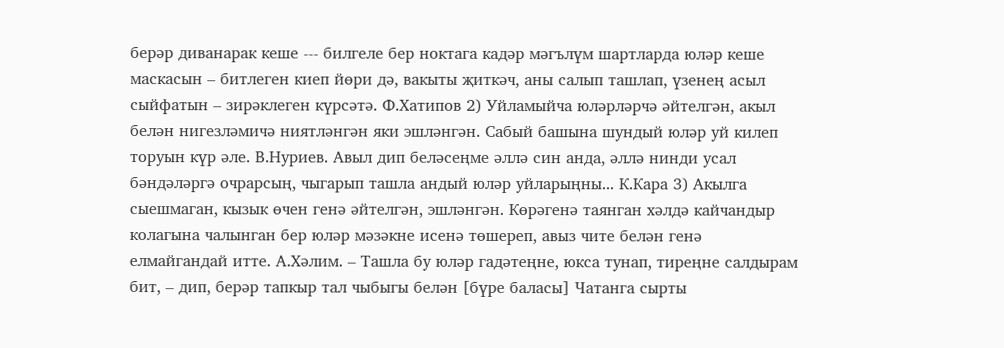берәр диванарак кеше --- билгеле бер ноктага кадәр мәгълүм шартларда юләр кеше маскасын – битлеген киеп йөри дә, вакыты җиткәч, аны салып ташлап, үзенең асыл сыйфатын – зирәклеген күрсәтә. Ф.Хатипов 2) Уйламыйча юләрләрчә әйтелгән, акыл белән нигезләмичә ниятләнгән яки эшләнгән. Сабый башына шундый юләр уй килеп торуын күр әле. В.Нуриев. Авыл дип беләсеңме әллә син анда, әллә нинди усал бәндәләргә очрарсың, чыгарып ташла андый юләр уйларыңны... К.Кара 3) Акылга сыешмаган, кызык өчен генә әйтелгән, эшләнгән. Көрәгенә таянган хәлдә кайчандыр колагына чалынган бер юләр мәзәкне исенә төшереп, авыз чите белән генә елмайгандай итте. А.Хәлим. – Ташла бу юләр гадәтеңне, юкса тунап, тиреңне салдырам бит, – дип, берәр тапкыр тал чыбыгы белән [бүре баласы] Чатанга сырты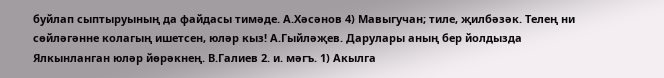буйлап сыптыруының да файдасы тимәде. А.Хәсәнов 4) Мавыгучан; тиле, җилбәзәк. Телең ни сөйләгәнне колагың ишетсен, юләр кыз! А.Гыйләҗев. Дарулары аның бер йолдызда Ялкынланган юләр йөрәкнең. В.Галиев 2. и. мәгъ. 1) Акылга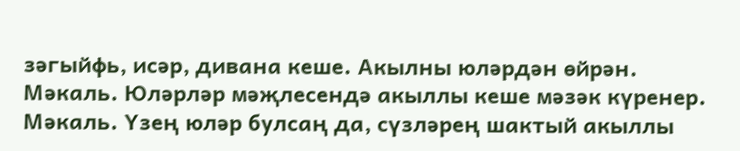зәгыйфь, исәр, дивана кеше. Акылны юләрдән өйрән. Мәкаль. Юләрләр мәҗлесендә акыллы кеше мәзәк күренер. Мәкаль. Үзең юләр булсаң да, сүзләрең шактый акыллы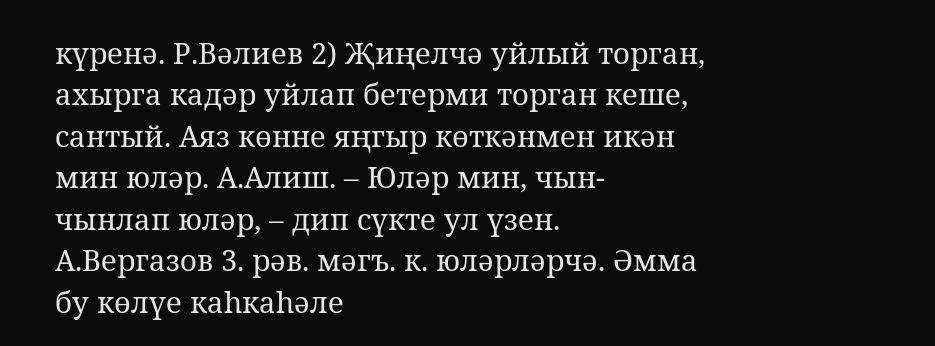күренә. Р.Вәлиев 2) Җиңелчә уйлый торган, ахырга кадәр уйлап бетерми торган кеше, сантый. Аяз көнне яңгыр көткәнмен икән мин юләр. А.Алиш. – Юләр мин, чын-чынлап юләр, – дип сүкте ул үзен. А.Вергазов 3. рәв. мәгъ. к. юләрләрчә. Әмма бу көлүе каһкаһәле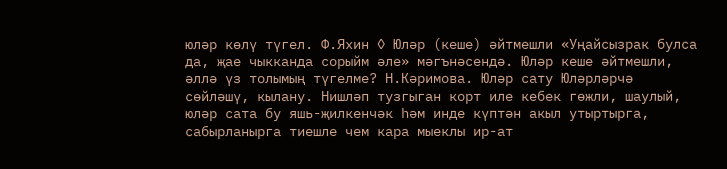юләр көлү түгел. Ф.Яхин ◊ Юләр (кеше) әйтмешли «Уңайсызрак булса да, җае чыкканда сорыйм әле» мәгънәсендә. Юләр кеше әйтмешли, әллә үз толымың түгелме? Н.Кәримова. Юләр сату Юләрләрчә сөйләшү, кылану. Нишләп тузгыган корт иле кебек гөжли, шаулый, юләр сата бу яшь-җилкенчәк һәм инде күптән акыл утыртырга, сабырланырга тиешле чем кара мыеклы ир-ат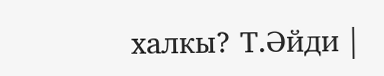халкы? Т.Әйди |